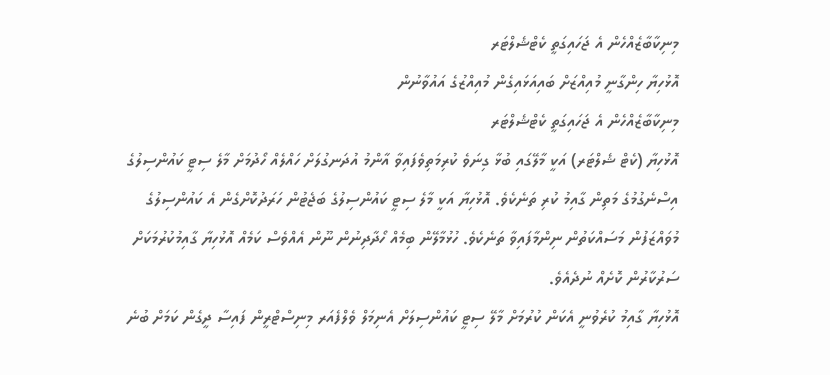މިނިކާބާޒެއްހެން އެ ޖަހައިގަތީ ކެޓްޝެލްޓަރ
އޮޅުހިޔާ ހިންގާނީ މުއިއްޒަށް ބައިއަޅައިގެން މުއިއްޒުގެ އައުވާނުން
މިނިކާބާޒެއްހެން އެ ޖަހައިގަތީ ކެޓްޝެލްޓަރ
އޮޅުހިޔާ (ކެޓް ޝެލްޓަރ) އަކީ މާލޭގައި ބުޅާ ގިނަވެ ކުރިމަތިވެފައިވާ އާންމު އުދަނގުލަށް ހައްލެއް ހޯދުމަށް މާލެ ސިޓީ ކައުންސިލުގެ އިސްނެގުމުގެ މަތިން ގާއިމު ކުރި ތަނެކެވެ. އޮޅުހިޔާ އަކީ މާލެ ސިޓީ ކައުންސިލުގެ ބަޖެޓުން ހަރަދުކޮށްގެން އެ ކައުންސިލުގެ މުވައްޒަފުން މަސައްކަތުން ނިންމާފައިވާ ތަނެކެވެ. ހުޅުމާލޭން ބިމެއް ހޯދާދިނުން ނޫން އެއްވެސް ކަމެއް އޮޅުހިޔާ ގާއިމުކުރުމަކަށް ސަރުކާރުން ކޮށެއް ނުދެއެވެ.
އޮޅުހިޔާ ގާއިމު ކުރެވުނީ އެކަން ކުރުމަށް މާލޭ ސިޓީ ކައުންސިލަށް އެނިމަލް ވެލްފެއަރ މިނިސްޓްރީން ފައިސާ ދީގެން ކަމަށް ބުނެ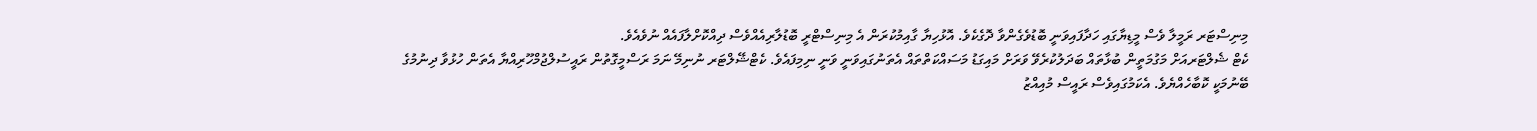މިނިސްޓަރ ރަމީލާ ވެސް މީޑިޔާގައި ހަދާފައިވަނީ ބޮޑުވެގެންވާ ދޮގެކެވެ. އޮޅުހިޔާ ގާއިމުކުރަން އެ މިނިސްޓްރީ ބޮޑުލާރިއެއްވެސް ދިއްކޮށްލާފައެއް ނުވެއެވެ.
ކެޓް ޝެލްޓަރއަށް މަގުމަތީން ބުޅާތައް ބަދަލުކުރެވޭ ވަރަށް މައިގަޑު މަސައްކަތްތައް އެތަނުގައިވަނީ ވަނީ ނިމިފައެވެ. ކެޓްޝޭލްޓަރ ނުނިމޭ ނަމަ ރަސްމީގޮތުން ރައީސުލްޖުމްހޫރިއްޔާ އެތަން ހުޅުވާ ދިނުމުގެ ބޭނުމަކީ ކޮބާހެއްޔެވެ. އެކަމުގައިވެސް ރައީސް މުއިއްޒު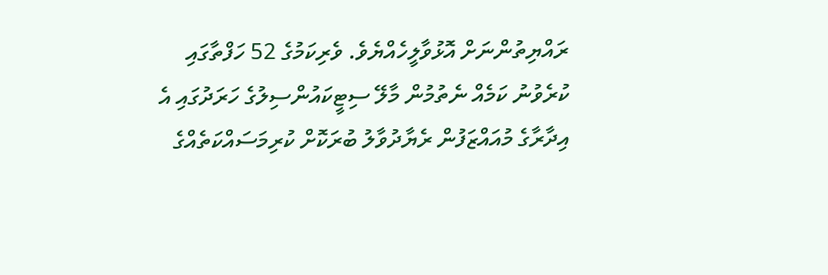ރައްޔިތުންނަށް އޮޅުވާލީހެއްޔެވެ. ވެރިކަމުގެ 52 ހަފްތާގައި ކުރެވުނު ކަމެއް ނެތުމުން މާލޭ ސިޓީކައުންސިލުގެ ހަރަދުގައި އެ އިދާރާގެ މުއައްޒަފުން ރެޔާދުވާލު ބުރަކޮށް ކުރިމަސައްކަތެއްގެ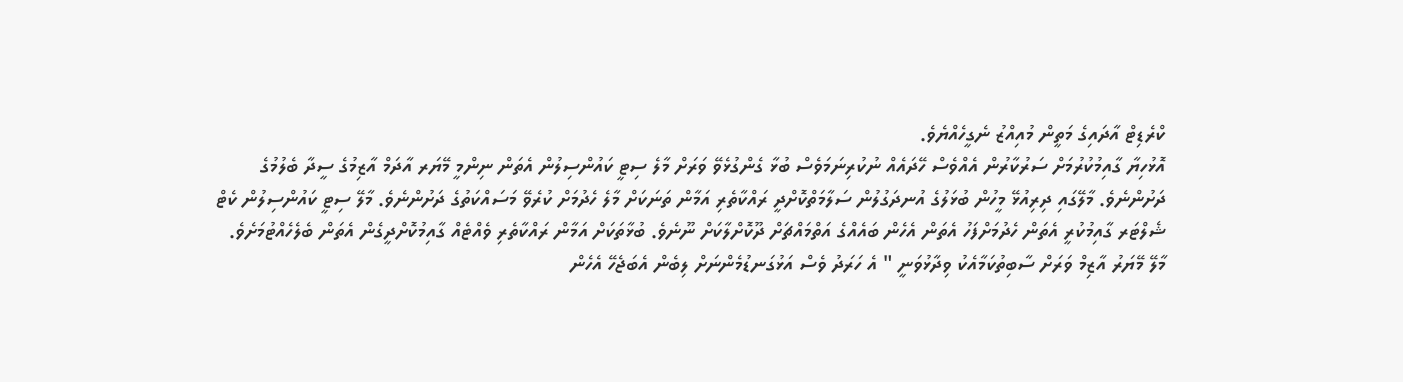ކްރެޑިޓް އާދައިގެ މަތީން މުއިއްޒު ނެގީހެއްޔެވެ.
އޮޅުހިޔާ ގާއިމުކުރުމަށް ސަރުކާރުން އެއްވެސް ހޭދައެއް ނުކުރިނަމަވެސް ބުޅާ ގެންގުޅެވޭ ވަރަށް މާލެ ސިޓީ ކައުންސިލުން އެތަން ނިންމީ މޭޔަރ އާދަމް އާޒިމުގެ ސީދާ ބެލުމުގެ ދަށުންނެވެ. މާލޭގައި ދިރިއުޅޭ މީހުން ބުޅަލުގެ އުނދަގުލުން ސަލާމަތްކޮށްދީ ރައްކާތެރި އަމާން ތަނަކަށް މާލެ ހެދުމަށް ކުރެވޭ މަސައްކަތުގެ ދަށުންނެވެ. މާލޭ ސިޓީ ކައުންސިލުން ކެޓް ޝެލްޓަރ ގާއިމުކުރީ އެތަން ހެދުމަށްފަހު އެތަން އެހެން ބައެއްގެ އަތްމައްޗަށް ދޫކޮށްލާކަށް ނޫނެވެ. ބުޅާތަކަށް އަމާން ރައްކާތެރި ވެއްޓެއް ގާއިމުކޮށްދީގެން އެތަން ބެލެހެއްޓުމަށެވެ.
މާލޭ މޭޔަރު އާޒިމް ވަރަށް ސާބިތުކަމާއެކު ވިދާޅުވަނީ " އެ ހަރަދު ވެސް އަޅުގަނޑުމެންނަށް ލިބެން އެބަޖެހޭ އެހެން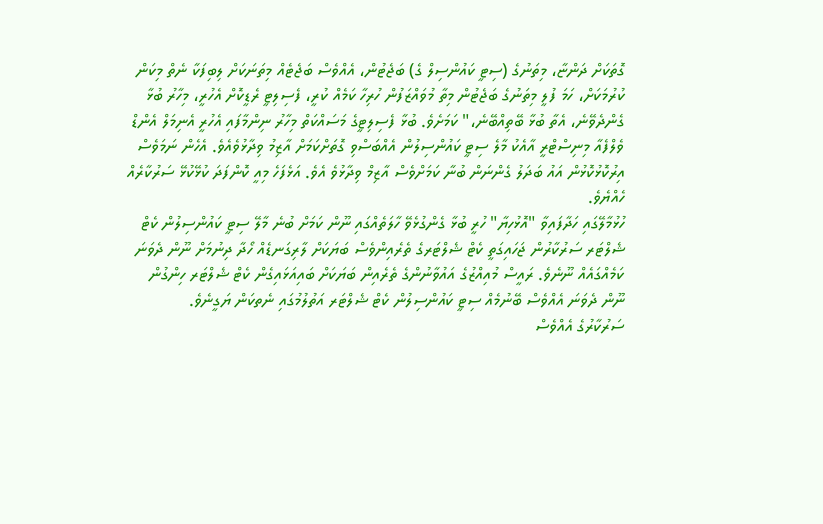ގޮތަކަށް ދަންޏާ، މިތަނުގެ (ސިޓީ ކައުންސިލް ގެ) ބަޖެޓުން، އެއްވެސް ބަޖެޓެއް މިތަނަކަށް ލިބިފަކާ ނެތް މިކަން ކުރުމަކަށް، ހަމަ ފުލީ މިތަނުގެ ބަޖެޓުން މިތާ މުވައްޒަފުން ހުރިހާ ކަމެއް ކުރީ، ފެސިލިޓީ ރެޑީކޮށް އެހުރީ، މިހާރު ބުޅާ ގެންދެވޭނެ، އެތާ ބުޅާ ބޭތިއްބޭނެ،" ކަމަށެވެ. ބުޅާ ފެސިލިޓީގެ މަސައްކަތް މިހާރު ނިންމާފައި އެހުރީ އެނިމަލް އެންޑް ވެލްފެއާ މިނިސްޓްރީ އާއެކު މާލެ ސިޓީ ކައުންސިލުން އެއްބަސްވި ގޮތަށްކަމަށް އާޒިމު ވިދާޅުވެއެވެ. އެހެން ނަމަވެސް އިރުކޮޅުކޮޅުން އައު ބަދަލު ގެންނަން ބުނާ ކަމަށްވެސް އާޒިމް ވިދާޅުވެ އެވެ. އަޅެފަހެ މިއީ ކޮންފަދަ ކުޅޭކުޅޭ ސަރުކާރެއް ހެއްޔެވެ.
ހުޅުމާލޭގައި ހަދާފައިވާ "އޮޅުހިޔާ" ހުރީ ބުޅާ ގެންގުޅެވޭ ހާލަތެއްގައި ނޫން ކަމަށް ބުނެ މާލޭ ސިޓީ ކައުންސިލުން ކެޓް ޝެލްޓަރ ސަރުކާރުން ޖަހައިގަތީ ކެޓް ޝެލްޓަރގެ ތެރެއިންވެސް ބަޔަކަށް ލާރިގަނޑެއް ހޯދާ ދިނުމަށް ނޫން ދެވަނަ ކަމެއްގައެއް ނޫނެވެ. ރައީސް މުއިއްޒުގެ އައުވާނުންގެ ތެރެއިން ބަޔަކަށް ބައިއަޅައިގެން ކެޓް ޝެލްޓަރ ހިންގުން ނޫން ދެވަނަ އެއްވެސް ބޭނުމެއް ސިޓީ ކައުންސިލުން ކެޓް ޝެލްޓަރ އަތުލުމުގައި ނެތކަން ޔަގީނެވެ.
ސަރުކާރުގެ އެއްވެސް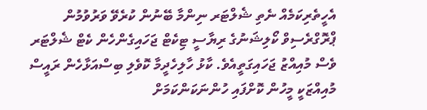އެހީތެރިކަމެއް ނެތި ޝެލްޓަރ ނިންމާ ބޭނުން ކުރެވޭ ވަރުވުމުން ޕްރޮގްރެސިވް ކޯލިޝަނުގެ ރިޔާސީ ޓިކެޓް ޖަހައިގެންހެން ކެޓް ޝެލްޓަރ ވެސް މުއިއްޒު ޖަހައިގަތީއެވެ. ކާޅު ހާލިހެދީމާ ކޮވެލި ބިސްއަޅާހެން ރައީސް މުއިއްޒަކީ މީހުން ކޮށްފައި ހުންނަކަންކަމަށް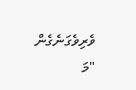ވެރިވެގަނެގެން "މަ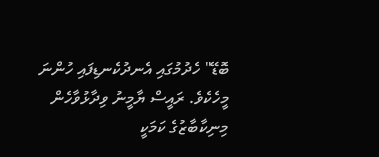ބޮޑޭ" ހެދުމުގައި އެނދުކެނޑިފައި ހުންނަ މީހެކެވެ. ރައީސް ޔާމީނު ވިދާޅުވާހެން މިނިކާބާޒުގެ ކަމަކީ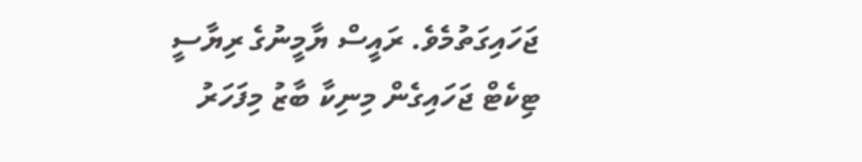ޖަހައިގަތުމެވެ. ރައީސް ޔާމީނުގެ ރިޔާސީ ޓިކެޓް ޖަހައިގެން މިނިކާ ބާޒު މިފަހަރު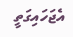އެޖަހައިގަތީ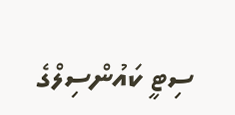ސިޓީ ކައުންސިލްގެ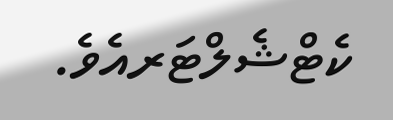ކެޓްޝެލްޓަރއެވެ.